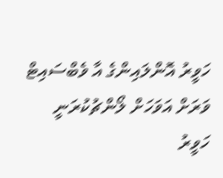ހަވީރު އޮންލައިންގެ އާ ވެބްސައިޓް ވަރަށް އަވަހަށް ލޯންޗުކުރަނީ
ހަވީރު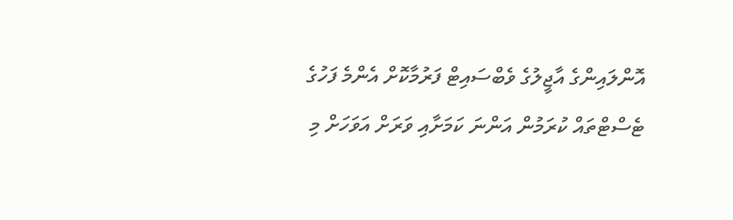އޮންލައިންގެ އާޖީލުގެ ވެބްސައިޓް ފަރުމާކޮށް އެންމެ ފަހުގެ ޓެސްޓްތައް ކުރަމުން އަންނަ ކަމަށާއި ވަރަށް އަވަހަށް މި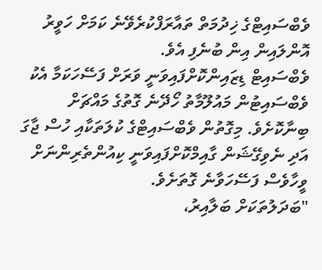ވެބްސައިޓްގެ ޚިދުމަތް ތައާރަފްކުރެވޭނެ ކަމަށް ހަވީރު އޮންލައިން އިން ބުނެފި އެވެ.
ވެބްސައިޓް ޑިޒައިންކޮށްފައިވަނީ ވަރަށް ފަސޭހަކަމާ އެކު ވެބްސައިޓުން މައުލޫމާތު ހޯދޭނެ ގޮތުގެ މައްޗަށް ބިނާކޮށެވެ. މިގޮތުން ވެބްސައިޓްގެ ކުލަތަކާއި ހުސް ޖާގަ އަދި ނެވިގޭޝަން ގާއިމްކޮށްފައިވަނީ ކިއުންތެރިންނަށް ވީހާވެސް ފަސޭހަވާނެ ގޮތަށެވެ.
"ބަދަލުތަކަށް ބަލާއިރު،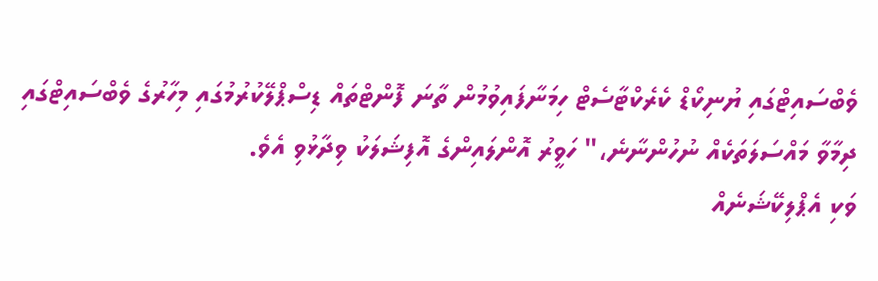ވެބްސައިޓްގައި ޔުނިކޯޑް ކެރެކްޓާސެޓް ހިމަނާފައިވުމުން ތާނަ ފޮންޓްތައް ޑިސްޕްލޭކުރުމުގައި މިހާރުގެ ވެބްސައިޓްގައި ދިމާވާ މައްސަލަތަކެއް ނުހުންނާނެ،" ހަވީރު އޮންލައިންގެ އޮފިޝަލަކު ވިދާޅުވި އެވެ.
ވަކި އެޕްލިކޭޝަނެއް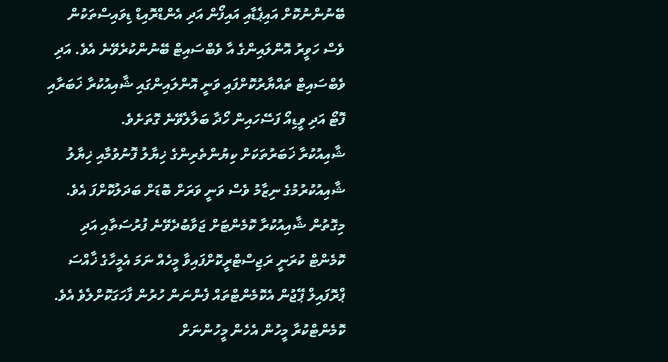ބޭނުންނުކޮށް އައިޕެޑާއި އައިފޯން އަދި އެންޑްރޮއިޑް ޑިވައިސްތަކުން ވެސް ހަވީރު އޮންލައިންގެ އާ ވެބްސައިޓް ބޭނުންކުރެވޭނެ އެވެ. އަދި ވެބްސައިޓް ތައްޔާރުކޮށްފައި ވަނީ އޮންލައިންގައި ޝާއިއުކުރާ ޚަބަރާއި ފޮޓޯ އަދި ވީޑިއޯ ފަސޭހައިން ހޯދާ ބަލާލެވޭނެ ގޮތަށެވެ.
ޝާއިއުކުރާ ޚަބަރުތަކަށް ކިޔުންތެރިންގެ ޚިޔާލު ފޮނުވުމާއި ޚިޔާލު ޝާއިއުކުރުމުގެ ނިޒާމު ވެސް ވަނީ ވަރަށް ބޮޑަށް ބަދަލުކޮށްފަ އެވެ. މިގޮތުން ޝާއިއުކުރާ ކޮމެންޓަށް ޖަވާބުދެވޭނެ ފުރުސަތާއި އަދި ކޮމެންޓް ކުރަނީ ރަޖިސްޓްރީކޮށްފައިވާ މީހެއް ނަމަ އެމީހާގެ ޚާއްސަ ޕްރޮފައިލް ޕޭޖުން އެކޮމެންޓްތައް ފެންނަން ހުރުން ފާހަގަކޮށްލެވެ އެވެ. ކޮމެންޓްކުރާ މީހުން އެހެން މީހުންނަށް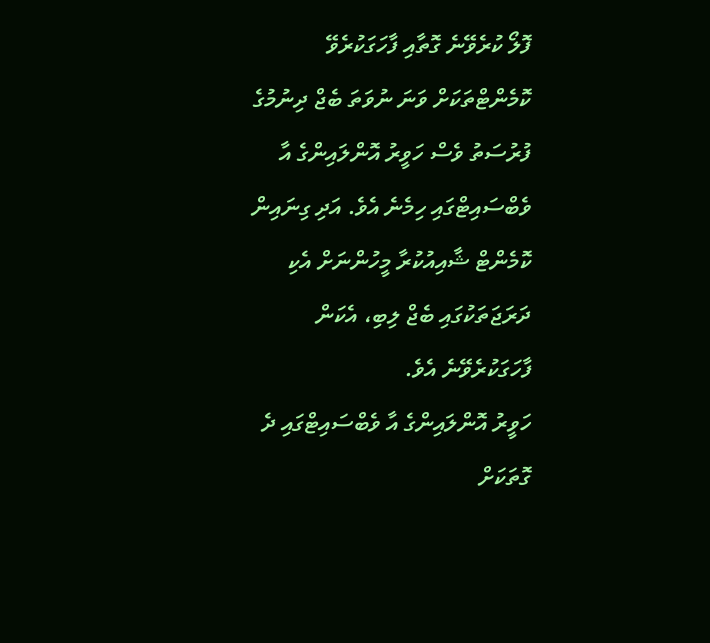ފޮލޯ ކުރެވޭނެ ގޮތާއި ފާހަގަކުރެވޭ ކޮމެންޓްތަކަށް ވަނަ ނުވަތަ ބެޖް ދިނުމުގެ ފުރުސަތު ވެސް ހަވީރު އޮންލައިންގެ އާ ވެބްސައިޓްގައި ހިމެނެ އެވެ. އަދި ގިނައިން ކޮމެންޓް ޝާއިއުކުރާ މީހުންނަށް އެކި ދަރަޖަތަކުގައި ބެޖް ލިބި، އެކަން ފާހަގަކުރެވޭނެ އެވެ.
ހަވީރު އޮންލައިންގެ އާ ވެބްސައިޓްގައި ދެ ގޮތަކަށް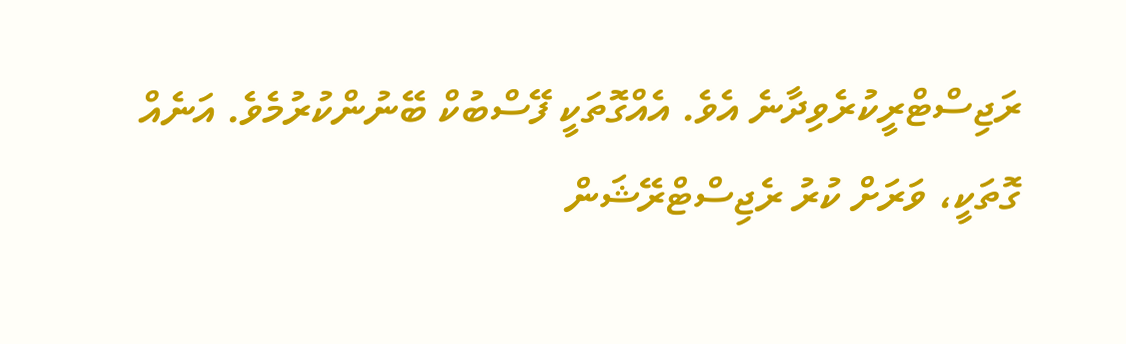ރަޖިސްޓްރީކުރެވިދާނެ އެވެ. އެއްގޮތަކީ ފޭސްބުކް ބޭނުންކުރުމެވެ. އަނެއް ގޮތަކީ، ވަރަށް ކުރު ރެޖިސްޓްރޭޝަން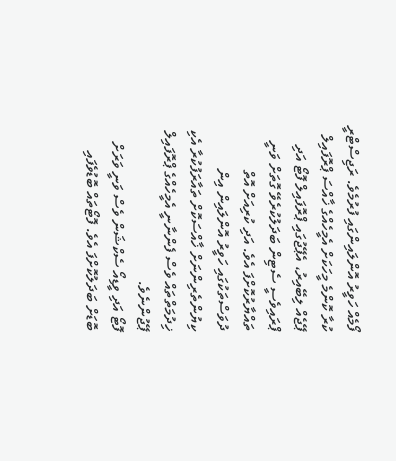ފޯމެއް ހަވީރު އޮންލައިންގައި ފުރުމެވެ. ރަޖިސްޓްރީ ކުރާ ކޮންމެ މީހަކަށް އެމީހެއްގެ ޚާއްސަ ޕްރޮފައިލް ޕޭޖެއް ލިބޭއިރު، އެޕޭޖުގައި ޕްރޮފައިލް ފޮޓޯ އަދި ޕްރައިވެސީ ސެޓިން ބަދަލުކުރެވޭ ގޮތަށް ވަނީ ތައްޔާރުކޮށްފަ އެވެ. އަދި ކުރިއަށް އޮތް ދުވަސްތަކުގައި ހަވީރު އޮންލައިން އިން ކިޔުންތެރިންނަށް ޚާއްސަކޮށް ތައާރަފުކުރާ އެކި ޚިދުމަތްތައް ވެސް ފެންނާނީ އެމީހެއްގެ ޕްރޮފައިލް ޕޭޖުންނެވެ.
ފޮޓޯ އަދި ވީޑިއޯ ސެކްޝަން ވެސް ވަނީ ވަރަށް ބޮޑަށް ބަދަލުކޮށްފަ އެވެ. ފޮޓޯތައް ބޮޑުވެފައި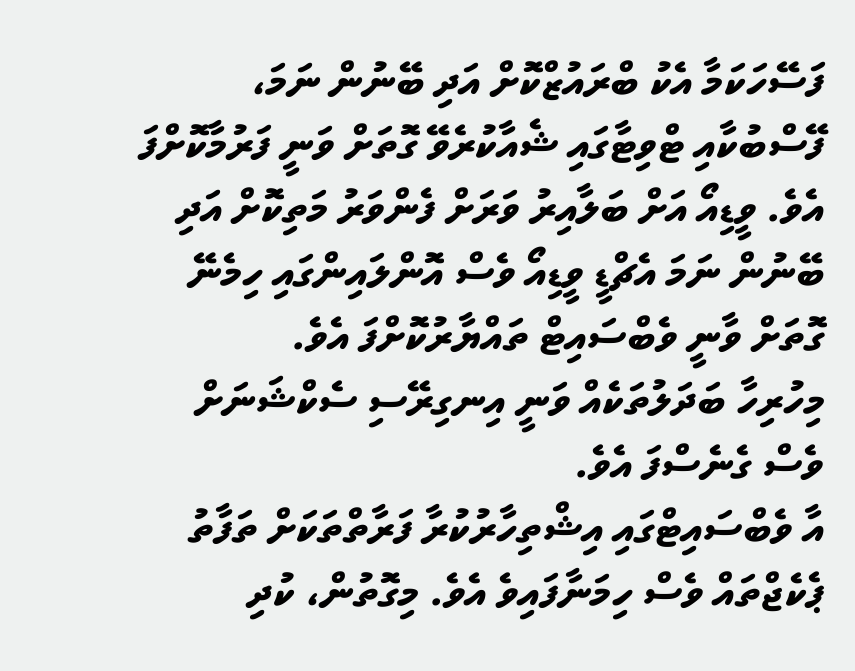ފަސޭހަކަމާ އެކު ބްރައުޒްކޮށް އަދި ބޭނުން ނަމަ، ފޭސްބުކާއި ޓްވިޓާގައި ޝެއާކުރެވޭ ގޮތަށް ވަނީ ފަރުމާކޮށްފަ އެވެ. ވީޑިއޯ އަށް ބަލާއިރު ވަރަށް ފެންވަރު މަތިކޮށް އަދި ބޭނުން ނަމަ އެޗްޑީ ވީޑިއޯ ވެސް އޮންލައިންގައި ހިމެނޭ ގޮތަށް ވާނީ ވެބްސައިޓް ތައްޔާރުކޮށްފަ އެވެ.
މިހުރިހާ ބަދަލުތަކެއް ވަނީ އިނގިރޭސި ސެކްޝަނަށް ވެސް ގެނެސްފަ އެވެ.
އާ ވެބްސައިޓްގައި އިޝްތިހާރުކުރާ ފަރާތްތަކަށް ތަފާތު ޕެކެޖްތައް ވެސް ހިމަނާފައިވެ އެވެ. މިގޮތުން، ކުދި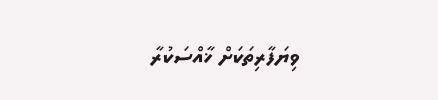ވިޔަފާރިތަކަށް ޚާއްސަކުރާ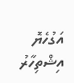އަގުހެޔޮ އިޝްތިހާރު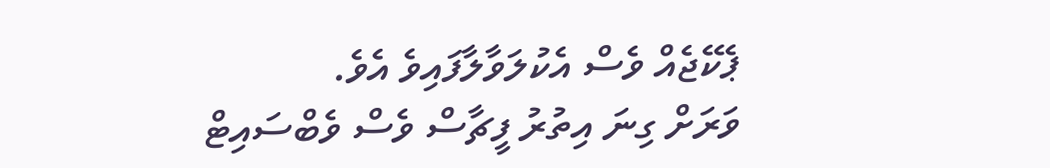ޕެކޭޖެއް ވެސް އެކުލަވާލާފައިވެ އެވެ.
ވަރަށް ގިނަ އިތުރު ފީޗާސް ވެސް ވެބްސައިޓް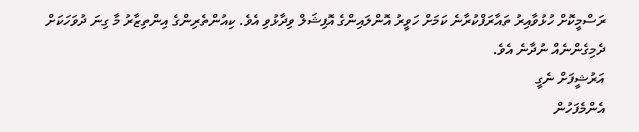ރަސްމީކޮށް ހުޅުވާއިރު ތައާރަފްކުރާނެ ކަމަށް ހަވީރު އޮންލައިންގެ އޮފިޝަލް ވިދާޅުވި އެވެ. ކިއުންތެރިންގެ އިންތިޒާރު މާ ގިނަ ދުވަހަކަށް ދެމިގެންނެއް ނުދާނެ އެވެ.
އަރުޝީފަށް ނެގީ
އެންމެފަހުން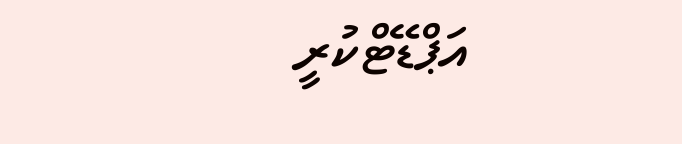އަޕްޑޭޓްކުރީ